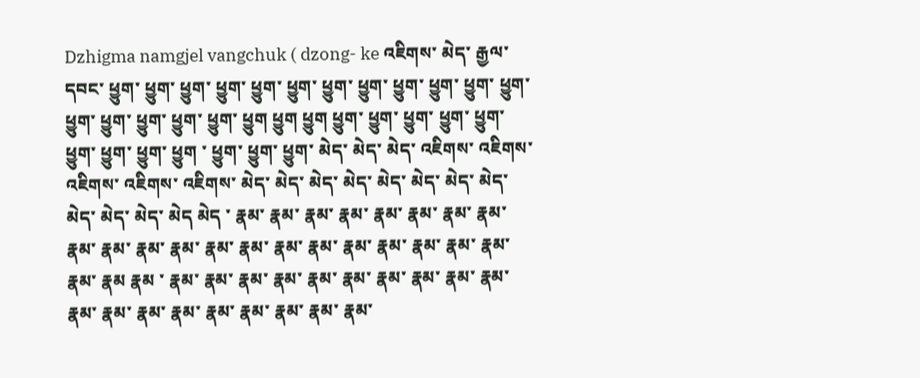Dzhigma namgjel vangchuk ( dzong- ke འཇིགས་ མེད་ རྒྱལ་ དབང་ ཕྱུག་ ཕྱུག་ ཕྱུག་ ཕྱུག་ ཕྱུག་ ཕྱུག་ ཕྱུག་ ཕྱུག་ ཕྱུག་ ཕྱུག་ ཕྱུག་ ཕྱུག་ ཕྱུག་ ཕྱུག་ ཕྱུག་ ཕྱུག་ ཕྱུག་ ཕྱུག ཕྱུག ཕྱུག ཕྱུག་ ཕྱུག་ ཕྱུག་ ཕྱུག་ ཕྱུག་ ཕྱུག་ ཕྱུག་ ཕྱུག་ ཕྱུག ་ ཕྱུག་ ཕྱུག་ ཕྱུག་ མེད་ མེད་ མེད་ འཇིགས་ འཇིགས་ འཇིགས་ འཇིགས་ འཇིགས་ མེད་ མེད་ མེད་ མེད་ མེད་ མེད་ མེད་ མེད་ མེད་ མེད་ མེད་ མེད མེད ་ རྣམ་ རྣམ་ རྣམ་ རྣམ་ རྣམ་ རྣམ་ རྣམ་ རྣམ་ རྣམ་ རྣམ་ རྣམ་ རྣམ་ རྣམ་ རྣམ་ རྣམ་ རྣམ་ རྣམ་ རྣམ་ རྣམ་ རྣམ་ རྣམ་ རྣམ་ རྣམ རྣམ ་ རྣམ་ རྣམ་ རྣམ་ རྣམ་ རྣམ་ རྣམ་ རྣམ་ རྣམ་ རྣམ་ རྣམ་ རྣམ་ རྣམ་ རྣམ་ རྣམ་ རྣམ་ རྣམ་ རྣམ་ རྣམ་ རྣམ་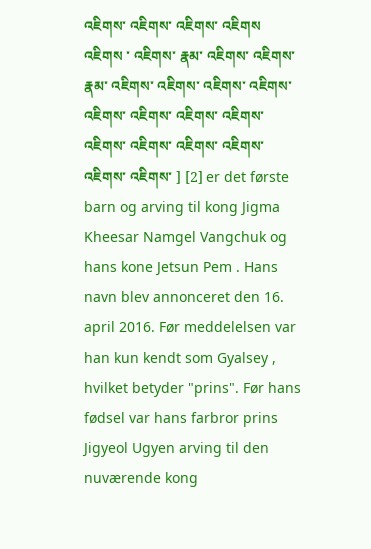འཇིགས་ འཇིགས་ འཇིགས་ འཇིགས འཇིགས ་ འཇིགས་ རྣམ་ འཇིགས་ འཇིགས་ རྣམ་ འཇིགས་ འཇིགས་ འཇིགས་ འཇིགས་ འཇིགས་ འཇིགས་ འཇིགས་ འཇིགས་ འཇིགས་ འཇིགས་ འཇིགས་ འཇིགས་ འཇིགས་ འཇིགས་ ] [2] er det første barn og arving til kong Jigma Kheesar Namgel Vangchuk og hans kone Jetsun Pem . Hans navn blev annonceret den 16. april 2016. Før meddelelsen var han kun kendt som Gyalsey , hvilket betyder "prins". Før hans fødsel var hans farbror prins Jigyeol Ugyen arving til den nuværende kong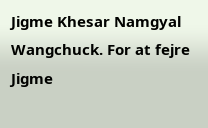Jigme Khesar Namgyal Wangchuck. For at fejre Jigme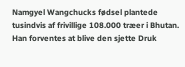Namgyel Wangchucks fødsel plantede tusindvis af frivillige 108.000 træer i Bhutan. Han forventes at blive den sjette Druk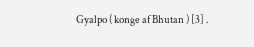Gyalpo ( konge af Bhutan ) [3] .